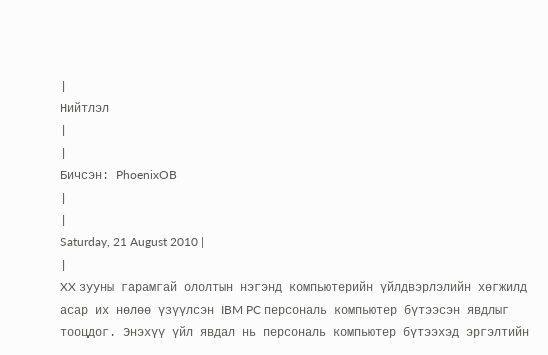|
Нийтлэл
|
|
Бичсэн: PhoenixOB
|
|
Saturday, 21 August 2010 |
|
XX зууны гарамгай ололтын нэгэнд компьютерийн үйлдвэрлэлийн хөгжилд асар их нөлөө үзүүлсэн IBM PC персональ компьютер бүтээсэн явдлыг тооцдог. Энэхүү үйл явдал нь персональ компьютер бүтээхэд эргэлтийн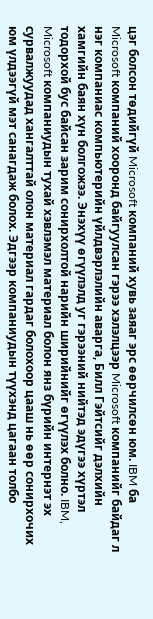цэг болсон төдийгүй Microsoft компаний хувь заяаг эрс өөрчилсөн юм. IBM ба Microsoft компаний хооронд байгуулсан гэрээ хэлэлцээр Microsoft компанийг байдаг л нэг компаниас компьютерийн үйлдвэрлэлийн аварга, Билл Гэйтсийг дэлхийн хамгийн баян хүн болгожээ. Энэхүү өгүүлэлд уг гэрээний нийтэд эдүгээ хүртэл тодорхой бус байсан зарим сонирхолтой нарийн ширийнийг өгүүлэх болно. IBM, Microsoft компаниудын тухай хэвлэмэл материал болон янз бүрийн интернэт эх сурвалжуудад хангалттай олон материал гардаг болохоор цааш нь өөр сонирхочих юм үлдээгүй мэт санагдаж болох. Эдгээр компаниудын түүхэнд цагаан толбо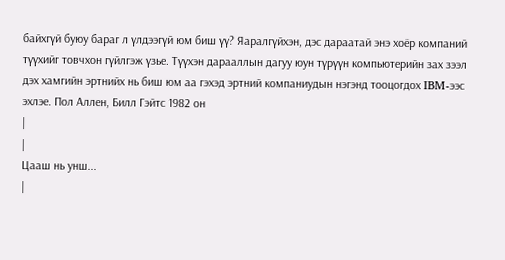байхгүй буюу бараг л үлдээгүй юм биш үү? Яаралгүйхэн, дэс дараатай энэ хоёр компаний түүхийг товчхон гүйлгэж үзье. Түүхэн дарааллын дагуу юун түрүүн компьютерийн зах зээл дэх хамгийн эртнийх нь биш юм аа гэхэд эртний компаниудын нэгэнд тооцогдох IBM-ээс эхлэе. Пол Аллен, Билл Гэйтс 1982 он
|
|
Цааш нь унш...
|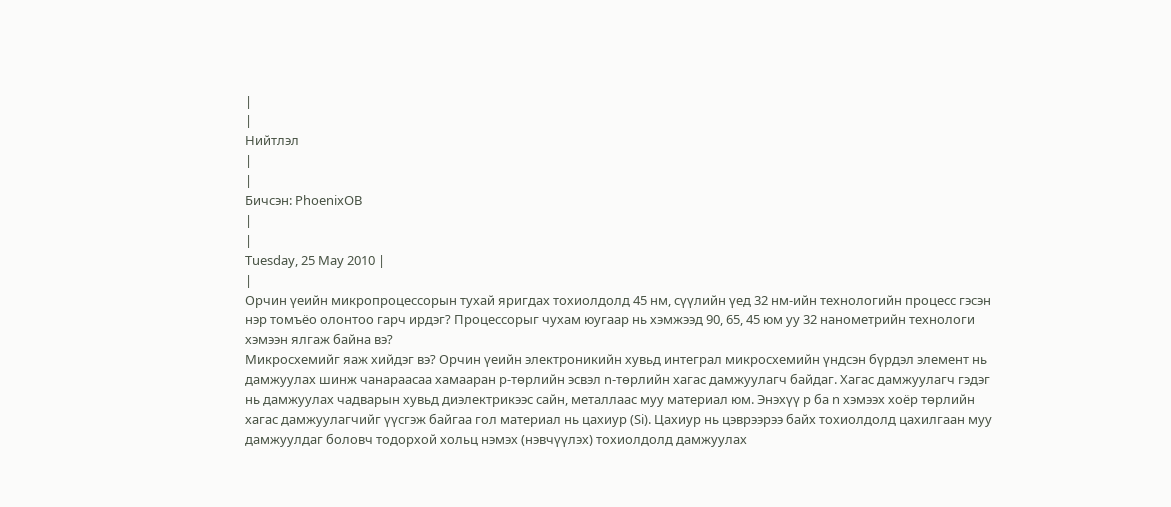|
|
Нийтлэл
|
|
Бичсэн: PhoenixOB
|
|
Tuesday, 25 May 2010 |
|
Орчин үеийн микропроцессорын тухай яригдах тохиолдолд 45 нм, сүүлийн үед 32 нм-ийн технологийн процесс гэсэн нэр томъёо олонтоо гарч ирдэг? Процессорыг чухам юугаар нь хэмжээд 90, 65, 45 юм уу 32 нанометрийн технологи хэмээн ялгаж байна вэ?
Микросхемийг яаж хийдэг вэ? Орчин үеийн электроникийн хувьд интеграл микросхемийн үндсэн бүрдэл элемент нь дамжуулах шинж чанараасаа хамааран р-төрлийн эсвэл n-төрлийн хагас дамжуулагч байдаг. Хагас дамжуулагч гэдэг нь дамжуулах чадварын хувьд диэлектрикээс сайн, металлаас муу материал юм. Энэхүү p ба n хэмээх хоёр төрлийн хагас дамжуулагчийг үүсгэж байгаа гол материал нь цахиур (Si). Цахиур нь цэврээрээ байх тохиолдолд цахилгаан муу дамжуулдаг боловч тодорхой хольц нэмэх (нэвчүүлэх) тохиолдолд дамжуулах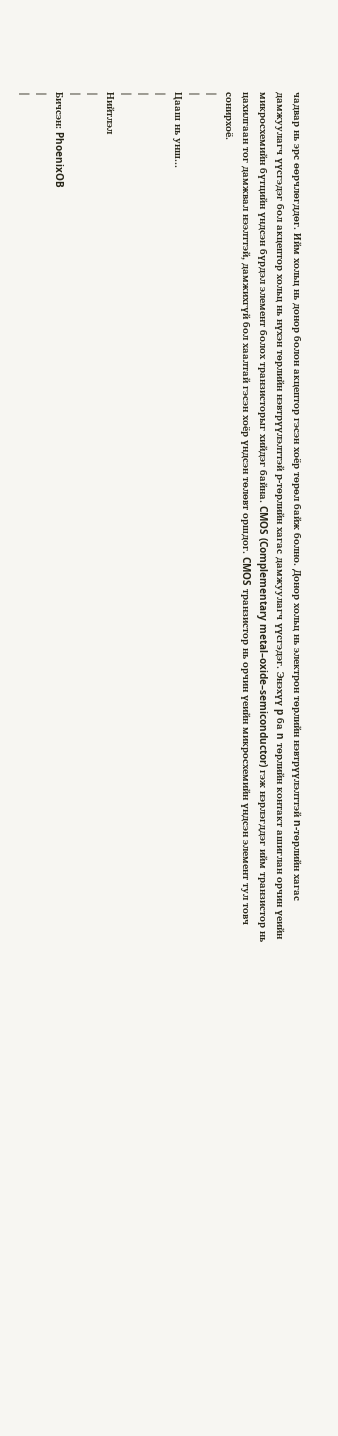чадвар нь эрс өөрчлөгддөг. Ийм хольц нь донор болон акцептор гэсэн хоёр төрөл байж болно. Донор хольц нь электрон төрлийн нэвтрүүлэлттэй n-төрлийн хагас дамжуулагч үүсгэдэг бол акцептор хольц нь нүхэн төрлийн нэвтрүүлэлттэй р-төрлийн хагас дамжуулагч үүсгэдэг. Энэхүү p ба n төрлийн контакт ашиглан орчин үеийн микросхемийн бүтцийн үндсэн бүрдэл элемент болох транзисторыг хийдэг байна. CMOS (Complementary metal–oxide–semiconductor) гэж нэрлэгддэг ийм транзистор нь цахилгаан тог дамжвал нээлттэй, дамжихгүй бол хаалтай гэсэн хоёр үндсэн төлөвт оршдог. CMOS транзистор нь орчин үеийн микросхемийн үндсэн элемент тул товч сонирхоё.
|
|
Цааш нь унш...
|
|
|
Нийтлэл
|
|
Бичсэн: PhoenixOB
|
|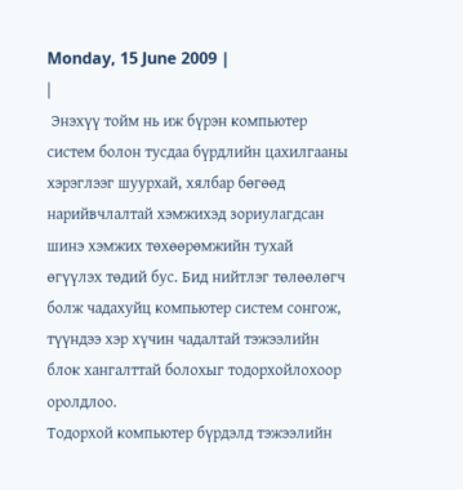Monday, 15 June 2009 |
|
 Энэхүү тойм нь иж бүрэн компьютер систем болон тусдаа бүрдлийн цахилгааны хэрэглээг шуурхай, хялбар бөгөөд нарийвчлалтай хэмжихэд зориулагдсан шинэ хэмжих төхөөрөмжийн тухай өгүүлэх төдий бус. Бид нийтлэг төлөөлөгч болж чадахуйц компьютер систем сонгож, түүндээ хэр хүчин чадалтай тэжээлийн блок хангалттай болохыг тодорхойлохоор оролдлоо.
Тодорхой компьютер бүрдэлд тэжээлийн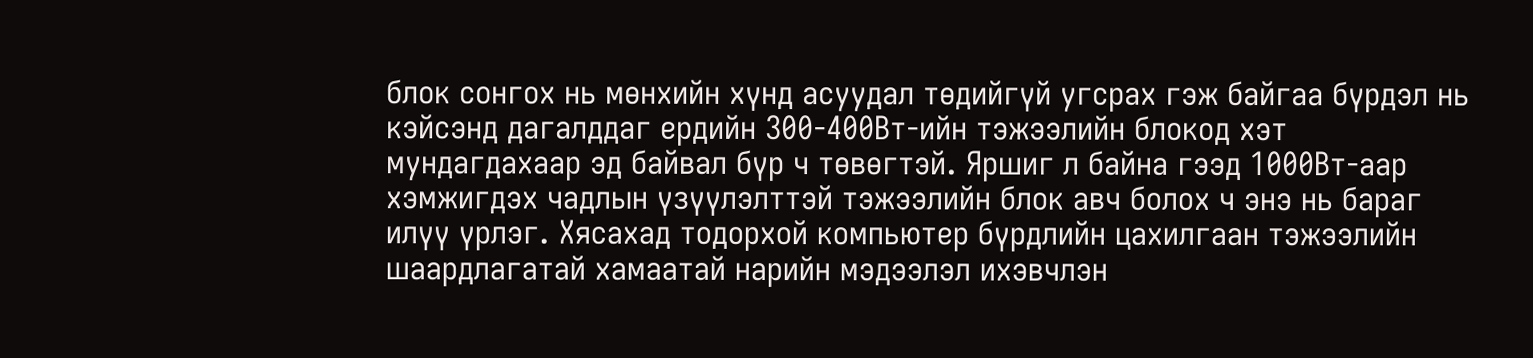блок сонгох нь мөнхийн хүнд асуудал төдийгүй угсрах гэж байгаа бүрдэл нь кэйсэнд дагалддаг ердийн 300-400Вт-ийн тэжээлийн блокод хэт мундагдахаар эд байвал бүр ч төвөгтэй. Яршиг л байна гээд 1000Вт-аар хэмжигдэх чадлын үзүүлэлттэй тэжээлийн блок авч болох ч энэ нь бараг илүү үрлэг. Хясахад тодорхой компьютер бүрдлийн цахилгаан тэжээлийн шаардлагатай хамаатай нарийн мэдээлэл ихэвчлэн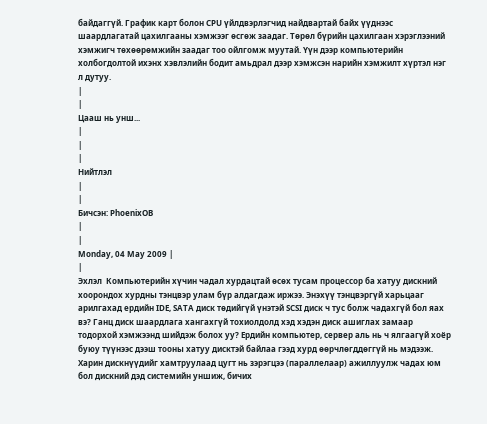байдаггүй. График карт болон CPU үйлдвэрлэгчид найдвартай байх үүднээс шаардлагатай цахилгааны хэмжээг өсгөж заадаг. Төрөл бүрийн цахилгаан хэрэглээний хэмжигч төхөөрөмжийн заадаг тоо ойлгомж муутай. Үүн дээр компьютерийн холбогдолтой ихэнх хэвлэлийн бодит амьдрал дээр хэмжсэн нарийн хэмжилт хүртэл нэг л дутуу.
|
|
Цааш нь унш...
|
|
|
Нийтлэл
|
|
Бичсэн: PhoenixOB
|
|
Monday, 04 May 2009 |
|
Эхлэл  Компьютерийн хүчин чадал хурдацтай өсөх тусам процессор ба хатуу дискний хоорондох хурдны тэнцвэр улам бүр алдагдаж иржээ. Энэхүү тэнцвэргүй харьцааг арилгахад ердийн IDE, SATA диск төдийгүй үнэтэй SCSI диск ч тус болж чадахгүй бол яах вэ? Ганц диск шаардлага хангахгүй тохиолдолд хэд хэдэн диск ашиглах замаар тодорхой хэмжээнд шийдэж болох уу? Ердийн компьютер, сервер аль нь ч ялгаагүй хоёр буюу түүнээс дээш тооны хатуу дисктэй байлаа гээд хурд өөрчлөгддөггүй нь мэдээж. Харин дискнүүдийг хамтруулаад цугт нь зэрэгцээ (параллелаар) ажиллуулж чадах юм бол дискний дэд системийн уншиж, бичих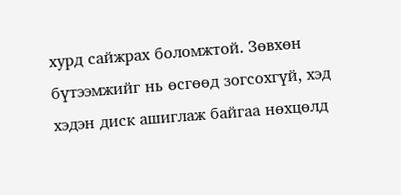хурд сайжрах боломжтой. Зөвхөн бүтээмжийг нь өсгөөд зогсохгүй, хэд хэдэн диск ашиглаж байгаа нөхцөлд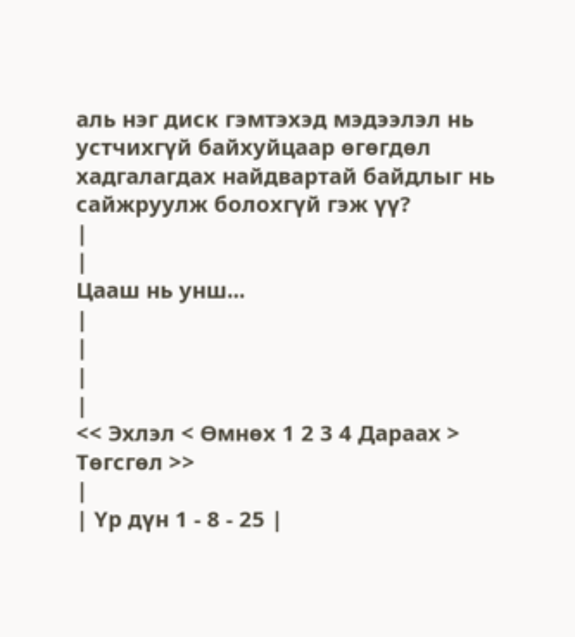аль нэг диск гэмтэхэд мэдээлэл нь устчихгүй байхуйцаар өгөгдөл хадгалагдах найдвартай байдлыг нь сайжруулж болохгүй гэж үү?
|
|
Цааш нь унш...
|
|
|
|
<< Эхлэл < Өмнөх 1 2 3 4 Дараах > Төгсгөл >>
|
| Үр дүн 1 - 8 - 25 |